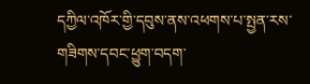དཀྱིལ་འཁོར་གྱི་དབུས་ནས་འཕགས་པ་སྤྱན་རས་གཟིགས་དབང་ཕྱུག་བདག་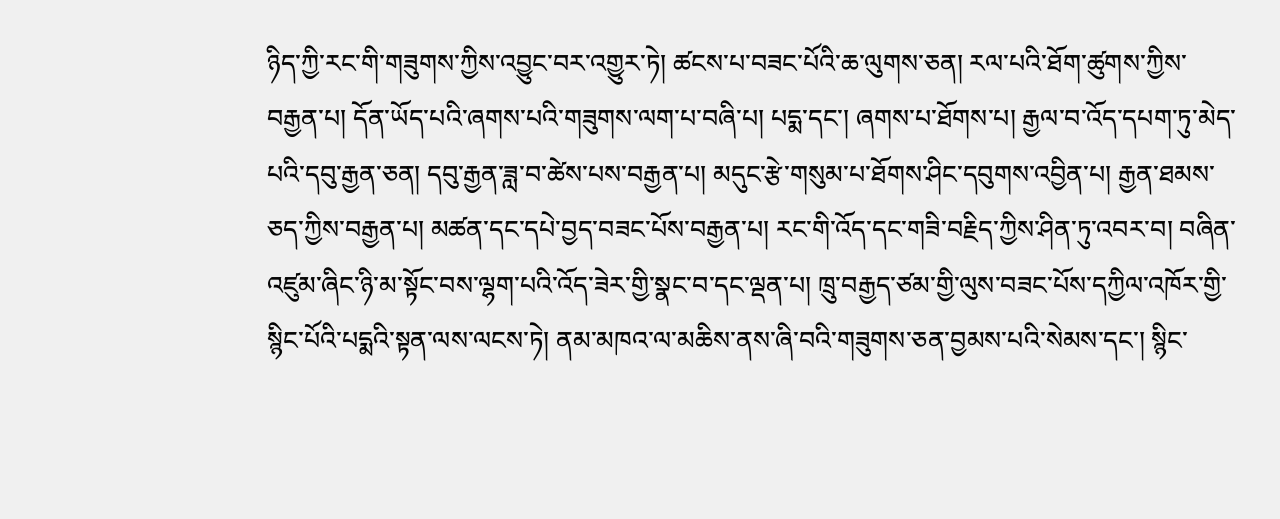ཉིད་ཀྱི་རང་གི་གཟུགས་ཀྱིས་འབྱུང་བར་འགྱུར་ཏེ། ཚངས་པ་བཟང་པོའི་ཆ་ལུགས་ཅན། རལ་པའི་ཐོག་ཚུགས་ཀྱིས་བརྒྱན་པ། དོན་ཡོད་པའི་ཞགས་པའི་གཟུགས་ལག་པ་བཞི་པ། པདྨ་དང་། ཞགས་པ་ཐོགས་པ། རྒྱལ་བ་འོད་དཔག་ཏུ་མེད་པའི་དབུ་རྒྱན་ཅན། དབུ་རྒྱན་ཟླ་བ་ཚེས་པས་བརྒྱན་པ། མདུང་རྩེ་གསུམ་པ་ཐོགས་ཤིང་དབུགས་འབྱིན་པ། རྒྱན་ཐམས་ཅད་ཀྱིས་བརྒྱན་པ། མཚན་དང་དཔེ་བྱད་བཟང་པོས་བརྒྱན་པ། རང་གི་འོད་དང་གཟི་བརྗིད་ཀྱིས་ཤིན་ཏུ་འབར་བ། བཞིན་འཛུམ་ཞིང་ཉི་མ་སྟོང་བས་ལྷག་པའི་འོད་ཟེར་གྱི་སྣང་བ་དང་ལྡན་པ། ཁྲུ་བརྒྱད་ཙམ་གྱི་ལུས་བཟང་པོས་དཀྱིལ་འཁོར་གྱི་སྙིང་པོའི་པདྨའི་སྟན་ལས་ལངས་ཏེ། ནམ་མཁའ་ལ་མཆིས་ནས་ཞི་བའི་གཟུགས་ཅན་བྱམས་པའི་སེམས་དང་། སྙིང་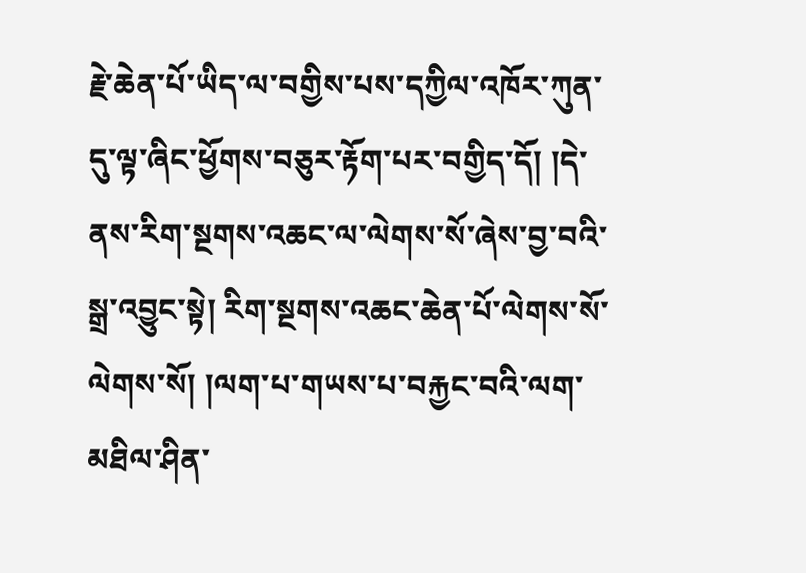རྗེ་ཆེན་པོ་ཡིད་ལ་བགྱིས་པས་དཀྱིལ་འཁོར་ཀུན་དུ་ལྟ་ཞིང་ཕྱོགས་བཅུར་རྟོག་པར་བགྱིད་དོ། །དེ་ནས་རིག་སྔགས་འཆང་ལ་ལེགས་སོ་ཞེས་བྱ་བའི་སྒྲ་འབྱུང་སྟེ། རིག་སྔགས་འཆང་ཆེན་པོ་ལེགས་སོ་ལེགས་སོ། །ལག་པ་གཡས་པ་བརྐྱང་བའི་ལག་མཐིལ་ཤིན་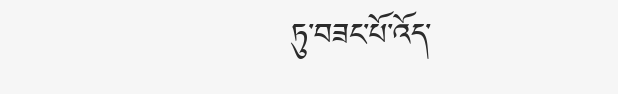ཏུ་བཟང་པོ་འོད་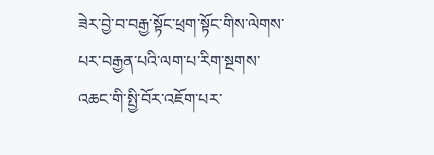ཟེར་བྱེ་བ་བརྒྱ་སྟོང་ཕྲག་སྟོང་གིས་ལེགས་པར་བརྒྱན་པའི་ལག་པ་རིག་སྔགས་འཆང་གི་སྤྱི་བོར་འཇོག་པར་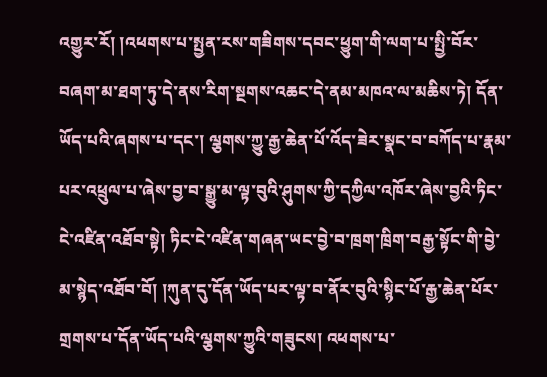འགྱུར་རོ། །འཕགས་པ་སྤྱན་རས་གཟིགས་དབང་ཕྱུག་གི་ལག་པ་སྤྱི་བོར་བཞག་མ་ཐག་ཏུ་དེ་ནས་རིག་སྔགས་འཆང་དེ་ནམ་མཁའ་ལ་མཆིས་ཏེ། དོན་ཡོད་པའི་ཞགས་པ་དང་། ལྕགས་ཀྱུ་རྒྱ་ཆེན་པོ་འོད་ཟེར་སྣང་བ་བཀོད་པ་རྣམ་པར་འཕྲུལ་པ་ཞེས་བྱ་བ་སྒྱུ་མ་ལྟ་བུའི་ཤུགས་ཀྱི་དཀྱིལ་འཁོར་ཞེས་བྱའི་ཏིང་ངེ་འཛིན་འཐོབ་སྟེ། ཏིང་ངེ་འཛིན་གཞན་ཡང་བྱེ་བ་ཁྲག་ཁྲིག་བརྒྱ་སྟོང་གི་བྱེ་མ་སྙེད་འཐོབ་བོ། །ཀུན་དུ་དོན་ཡོད་པར་ལྟ་བ་ནོར་བུའི་སྙིང་པོ་རྒྱ་ཆེན་པོར་གྲགས་པ་དོན་ཡོད་པའི་ལྕགས་ཀྱུའི་གཟུངས། འཕགས་པ་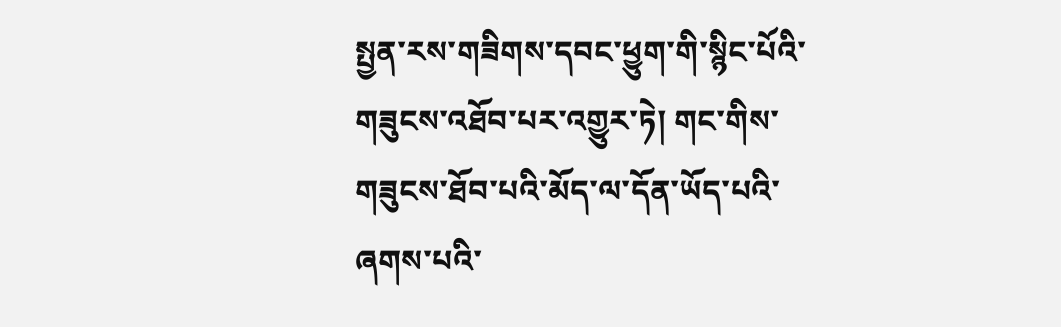སྤྱན་རས་གཟིགས་དབང་ཕྱུག་གི་སྙིང་པོའི་གཟུངས་འཐོབ་པར་འགྱུར་ཏེ། གང་གིས་གཟུངས་ཐོབ་པའི་མོད་ལ་དོན་ཡོད་པའི་ཞགས་པའི་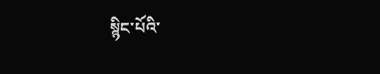སྙིང་པོའི་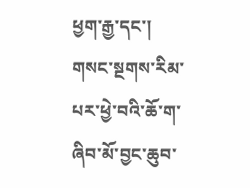ཕྱག་རྒྱ་དང་། གསང་སྔགས་རིམ་པར་ཕྱེ་བའི་ཆོ་ག་ཞིབ་མོ་བྱང་ཆུབ་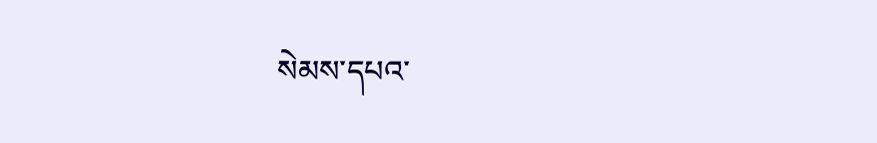སེམས་དཔའ་